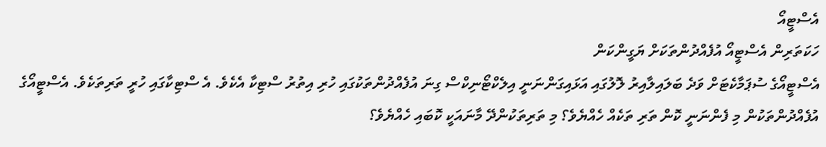އެސްޓީއޯ
ހަކަތަރިން އެސްޓީއޯ އުފެއްދުންތަކަށް ޔަގީންކަން
އެސްޓީއޯގެ ސުޕަމާކެޓަށް ވަދެ ބަލައިލާއިރު ލޮލުގައި އަޅައިގަންނަނީ އިލެކްޓޯނިކްސް ގިނަ އުފެއްދުންތަކުގައި ހުރި އިތުރު ސްޓިކާ އެކެވެ. އެ ސްޓިކާގައި ހުރީ ތަރިތަކެވެ. އެސްޓީއޯގެ އުފެއްދުންތަކުން މި ފެންނަނީ ކޮން ތަރި ތަކެއް ހެއްޔެވެ؟ މި ތަރިތަކުންދޭ މާނައަކީ ކޮބައި ހެއްޔެވެ؟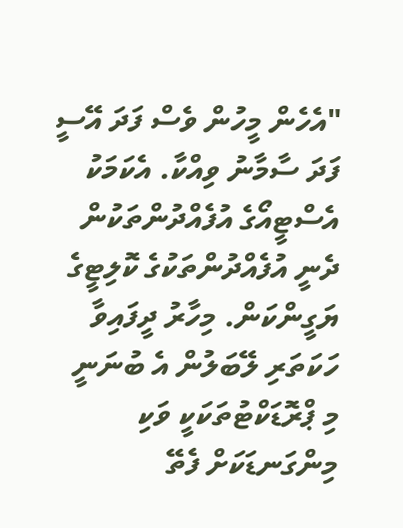"އެހެން މީހުން ވެސް ފަދަ އޭސީ ފަދަ ސާމާނު ވިއްކާ. އެކަމަކު އެސްޓީއޯގެ އުފެއްދުންތަކުން ދެނީ އުފެއްދުންތަކުގެ ކޮލިޓީގެ ޔަގީންކަން. މިހާރު ދީފައިވާ ހަކަތަރި ލޭބަލުން އެ ބުނަނީ މި ޕްރޮޑަކްޓުތަކަކީ ވަކި މިންގަނޑަކަށް ފެތޭ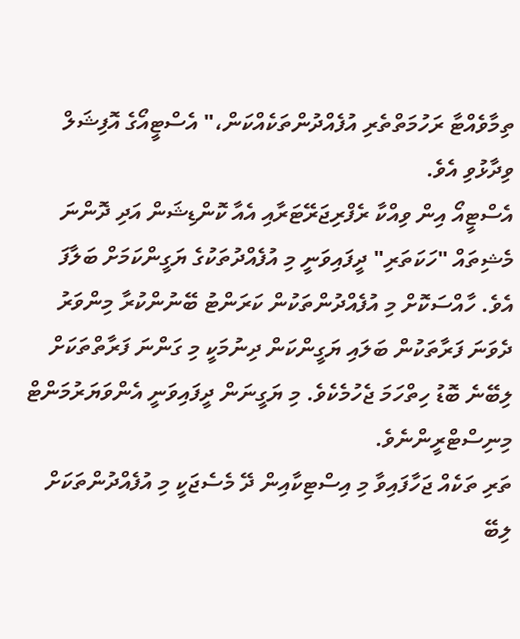ތިމާވެއްޓާ ރަހުމަތްތެރި އުފެއްދުންތަކެއްކަން،" އެސްޓީއޯގެ އޮފިޝަލް ވިދާޅުވި އެވެ.
އެސްޓީއޯ އިން ވިއްކާ ރެފްރިޖަރޭޓަރާއި އެއާ ކޮންޑިޝަން އަދި ދޮންނަ މެޝިތައް "ހަކަތަރި" ދީފައިވަނީ މި އުފެއްދުތަކުގެ ޔަގީންކަމަށް ބަލާފަ އެވެ. ހާއްސަކޮށް މި އުފެއްދުންތަކުން ކަރަންޓު ބޭނުންކުރާ މިންވަރު ދެވަނަ ފަރާތަކުން ބަލައި ޔަގީންކަން ދިނުމަކީ މި ގަންނަ ފަރާތްތަކަށް ލިބޭނެ ބޮޑު ހިތްހަމަ ޖެހުމެކެވެ. މި ޔަގީނަން ދީފައިވަނީ އެންވަޔަރުމަންޓް މިނިސްޓްރީންނެވެ.
ތަރި ތަކެއް ޖަހާފައިވާ މި އިސްޓިކާއިން ދޭ މެސެޖަކީ މި އުފެއްދުންތަކަށް ލިބޭ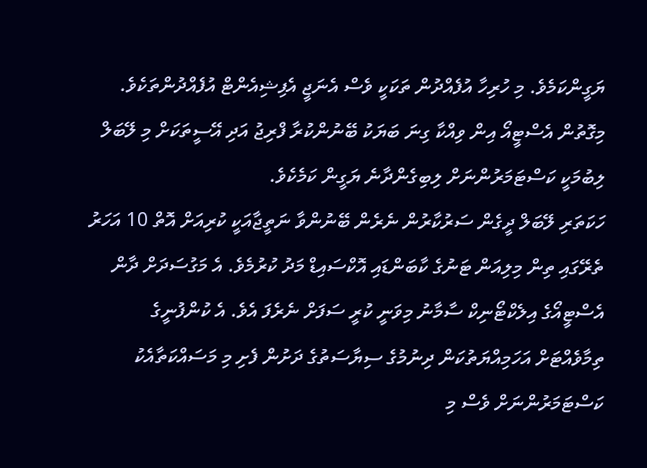ޔަގީންކަމެވެ. މި ހުރިހާ އުފެއްދުން ތަކަކީ ވެސް އެނަޖީ އެފިޝިއެންޓް އުފެއްދުންތަކެވެ. މިގޮތުން އެސްޓީއޯ އިން ވިއްކާ ގިނަ ބަޔަކު ބޭނުންކުރާ ފްރިޖު އަދި އޭސީތަކަށް މި ލޭބަލް ލިބުމަކީ ކަސްޓަމަރުންނަށް ލިބިގެންދާނެ ޔަގީން ކަމެކެވެ.
ހަކަތަރި ލޭބަލް ދީގެން ސަރުކާރުން ނެރެން ބޭނުންވާ ނަތީޖާއަކީ ކުރިއަށް އޮތް 10 އަހަރު ތެރޭގައި ތިން މިލިއަން ޓަނުގެ ކާބަންޑައި އޮކްސައިޑް މަދު ކުރުމެވެ. އެ މަގުސަދަށް ދާން އެސްޓީއޯގެ އިލެކްޓޯނިކް ސާމާނު މިވަނީ ކުރީ ސަފަށް ނެރެފަ އެވެ. އެ ކުންފުނީގެ ތިމާވެއްޓަށް އަހަމިއްޔަތުކަން ދިނުމުގެ ސިޔާސަތުގެ ދަށުން ފެށި މި މަސައްކަތާއެކު ކަސްޓަމަރުންނަށް ވެސް މި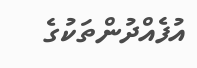އުފެއްދުންތަކުގެ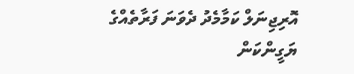އޮރިޖިނަލް ކަމާމެދު ދެވަނަ ފަރާތެއްގެ ޔަގީންކަން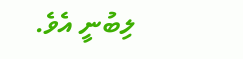ލިބުނީ އެވެ.